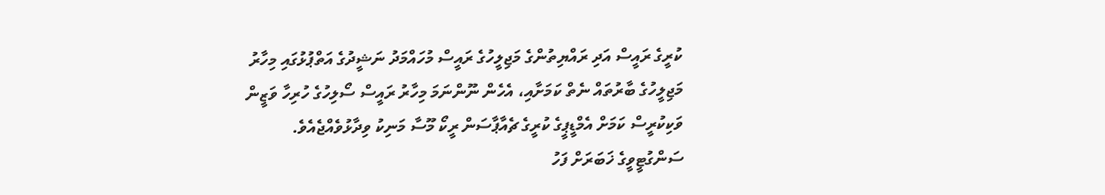ކުރީގެ ރައީސް އަދި ރައްޔިތުންގެ މަޖިލީހުގެ ރައީސް މުހައްމަދު ނަޝީދުގެ އަތްޕުޅުގައި މިހާރު މަޖިލީހުގެ ބާރުތައް ނެތް ކަމަށާއި، އެހެން ނޫންނަމަ މިހާރު ރައީސް ސޯލިހުގެ ހުރިހާ ވަޒީން ވަކިކުރީސް ކަމަށް އެމްޑީޕީގެ ކުރީގެ ޗެއާޕާސަން ރީކޯ މޫސާ މަނިކު ވިދާޅުވެއްޖެއެވެ.
ސަންގުޓީވީގެ ޚަބަރަށް ފަހު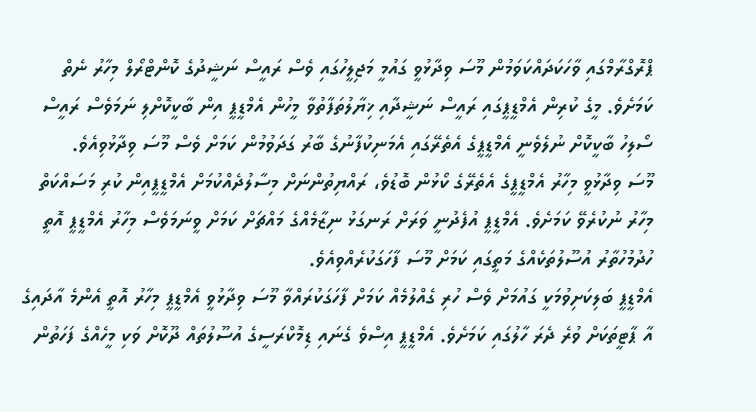ޕްރޮގްރާމްގައި ވާހަކަދައްކަވަމުން މޫސަ ވިދާޅުވީ ގައުމީ މަޖިލީހުގައި ވެސް ރައީސް ނަޝީދުގެ ކޮންޓްރޯލް މިހާރު ނެތް ކަމަށެވެ. މީގެ ކުރިން އެމްޑީޕީގައި ރައީސް ނަޝީދާއި ޚިޔާލުތަފާތުވާ މީހުން އެމްޑީޕީ އިން ބާކީކޮށްލި ނަމަވެސް ރައީސް ސޯލިހު ބާކީކޮށް ނުލެވެނީ އެމްޑީޕީގެ އެތެރޭގައި އެމަނިކުފާނުގެ ބާރު ގަދަވުމުން ކަމަށް ވެސް މޫސަ ވިދާޅުވިއެވެ.
މޫސަ ވިދާޅުވީ މިހާރު އެމްޑީޕީގެ އެތެރޭގެ ކޯޅުން ބޮޑުވެ، ރައްޔިތުންނަށް މިސާލުދެއްކުމަށް އެމްޑީޕީއިން ކުރި މަސައްކަތް މިހާރު ނުކުރެވޭ ކަމަށެވެ. އެމްޑީޕީ އުފެދުނީ ވަރަށް ރަނގަޅު ނިޒާމެއްގެ މައްޗަށް ކަމަށް ވީނަމަވެސް މިހާރު އެމްޑީޕީ އޮތީ ހުދުމުހުތާރު އުސޫލުތަކެއްގެ މަތީގައި ކަމަށް މޫސަ ފާހަގަކުރެއްވިއެވެ.
އެމްޑީޕީ ބަލިކަށިވުމަކީ ގައުމަށް ވެސް ހުރި ގެއްލުމެއް ކަމަށް ފާހަގަކުރައްވާ މޫސަ ވިދާޅުވީ އެމްޑީޕީ މިހާރު އޮތީ އެންމެ އާދައިގެ އާ ޕާޓީތަކަށް ވުރެ ދެރަ ހާލުގައި ކަމަށެވެ. އެމްޑީޕީ އިސްވެ ގެނައި ޑިމޮކްރަސީގެ އުސޫލުތައް ދޫކޮށް ވަކި މީހެއްގެ ފަހަތުން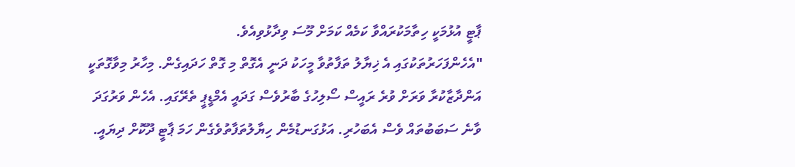ޕާޓީ އުޅުމަކީ ހިތާމަކުރައްވާ ކަމެއް ކަމަށް މޫސަ ވިދާޅުވިއެވެ.
"އެހެންފަހަރުތަކުގައި އެ ޚިޔާލު ތަފާތުވާ މީހަކު ދަނީ އެގޮތް މި ގޮތް ހަދައިގެން. މިހާރު މިވާގޮތަކީ އަންދާޒާކުރާ ވަރަށް ވުރެ ރައީސް ސޯލިހުގެ ބާރުވެސް ގަދައީ އެމްޑީޕީ ތެރޭގައި. އެހެން ވަރުގަދަ ވާނެ ސަބަބުތައް ވެސް އެބަހުރި. އަޅުގަނޑުމެން ހިޔާލުތަފާތުވެގެން ހަމަ ޕާޓީ ދޫކޮށް ދިޔައީ.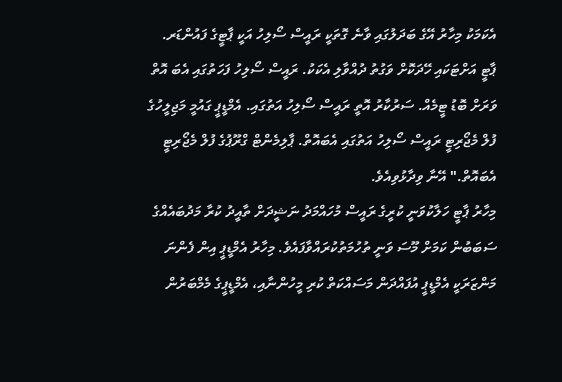އެކަމަކު މިހާރު އޭގެ ބަދަލުގައި ވާނެ ގޮތަކީ ރައީސް ސޯލިހު އަކީ ޕާޓީގެ ފައުންޑަރ. ޕާޓީ އަށްޓަކައި ހޭދަކޮށް ވަގުތު ދުއްވާލި އެކަކު. ރައީސް ސޯލިހު ފަހަތުގައި އެބަ އޮތް ވަރަށް ބޮޑު ޓީމެއް. ސަރުކާރު އޮތީ ރައީސް ސޯލިހު އަތުގައި. އެމްޑީޕީ ގައުމީ މަޖިލީހުގެ ފުލް މެޖޯރިޓީ ރައީސް ސޯލިހު އަތުގައި އެބައޮތް. ޕާލިމެންޓް ގްރޫޕުގެ ފުލް މެޖޯރިޓީ އެބައޮތް." އޭނާ ވިދާޅުވިއެވެ.
މިހާރު ޕާޓީ ހަލާކުވަނީ ކުރީގެ ރައީސް މުހައްމަދު ނަޝީދަށް ތާއީދު ކުރާ މަދުބައެއްގެ ސަބަބުން ކަމަށް މޫސަ ވަނީ ތުހުމަތުކުރައްވާފައެވެ. މިހާރު އެމްޑީޕީ އިން ފެންނަ މަންޒަރަކީ އެމްޑީޕީ އުފައްދަން މަސައްކަތް ކުރި މީހުންނާއި، އެމްޑީޕީގެ މެމްބަރުން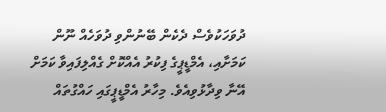ދުވަހަކުވެސް ދެކެން ބޭނުންވި ދުވަހެއް ނޫން ކަމަށާއި، އެމްޑީޕީގެ ފިކުރު އެއްކޮށް ގެއްލިފައިވާ ކަމަށް އޭނާ ވިދާޅުވިއެވެ. މިހާރު އެމްޑީޕީގައި ހައްގުތައް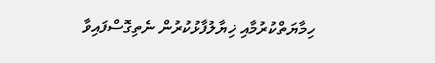ހިމާޔަތްކުރުމާއި ޚިޔާލުފާޅުކުރުން ނެތިގޮސްފައިވާ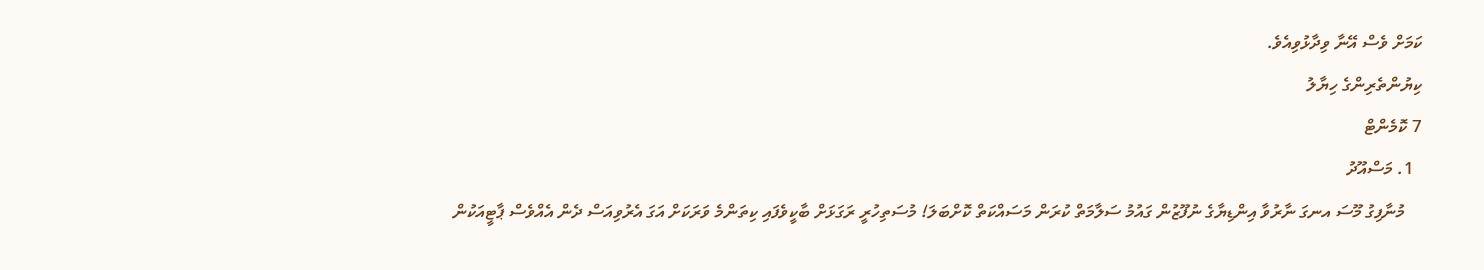ކަމަށް ވެސް އޭނާ ވިދާޅުވިއެވެ.
ކިޔުންތެރިންގެ ހިޔާލު
7 ކޮމެންޓް
  1. މަސްއޫދު
    މުނާފިގު މޫސަ އނގަ ނާރުވާ އިންޑިޔާގެ ނުފޫޒުން ގައުމު ސަލާމަތް ކުރަން މަސައްކަތް ކޮށްބަލަ! މުސަތިހުރީ ރަގަޅަށް ބާކީވެފައި ކިތަންމެ ވަރަކަށް އަގަ އެރުވިއަސް ދެން އެއްވެސް ޕާޓީއަކުން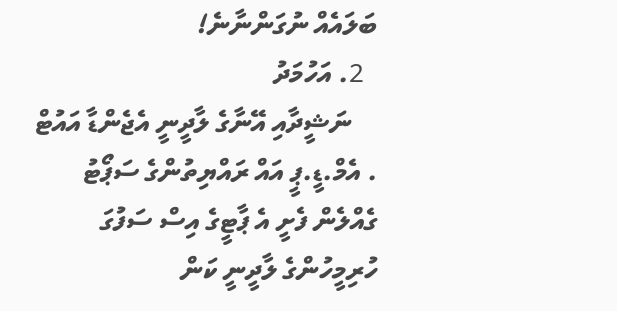ބަލައެއް ނުގަންނާނެ!
  2. އަހުމަދު
    ނަޝީދާއި އޭނާގެ ލާދީނީ އެޖެންޑާ އައުޓް . އެމް.ޑީ.ޕީ އައް ރައްޔިތުންގެ ސަޕޯޓު ގެއްލެން ފެށީ އެ ޕާޓީގެ އިސް ސަފުގަ ހުރިމީހުންގެ ލާދީނީ ކަން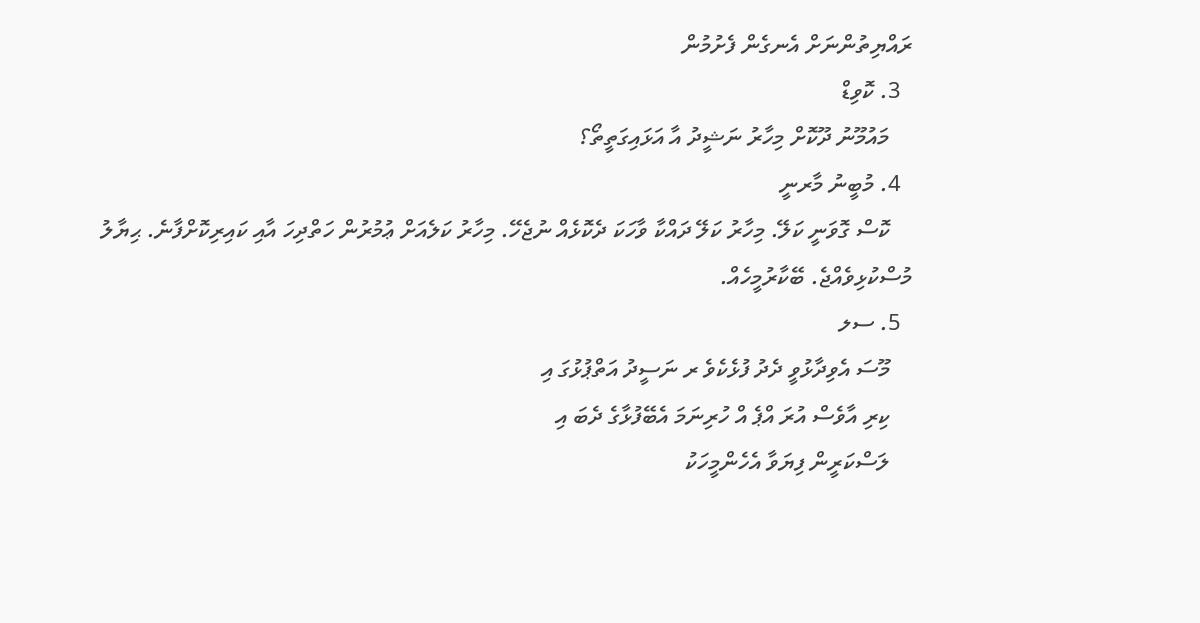ރައްޔިތުންނަށް އެނގެން ފެށުމުން
  3. ކޮވިޑް
    މައުމޫނު ދޫކޮށް މިހާރު ނަޝީދު އާ އަޅައިގަތީތޯ؟
  4. މުބީނު މާރނީ
    ކޮސް ގޮވަނީ ކަލޭ. މިހާރު ކަލޭ ދައްކާ ވާހަކަ ދެކޮޅެއް ނުޖެހޭ. މިހާރު ކަލެއަށް ޢުމުރުން ހަތްދިހަ އާއި ކައިރިކޮށްފާނެ. ޙިޔާލު މުސްކުޅިވެއްޖެ. ބޭކާރުމީހެއް.
  5. ސލ
    މޫސަ އެވިދާޅުވީ ދެދު ފުޅެކެވެ ރ ނަސީދު އަތްޕުޅުގަ އި
    ކިރި އާވެސް އުރަ އްޕެ އް ހުރިނަމަ އެބޭފުޅާގެ ދެބަ އި
    ލަސްކަރީން ފިޔަވާ އެހެންމީހަކު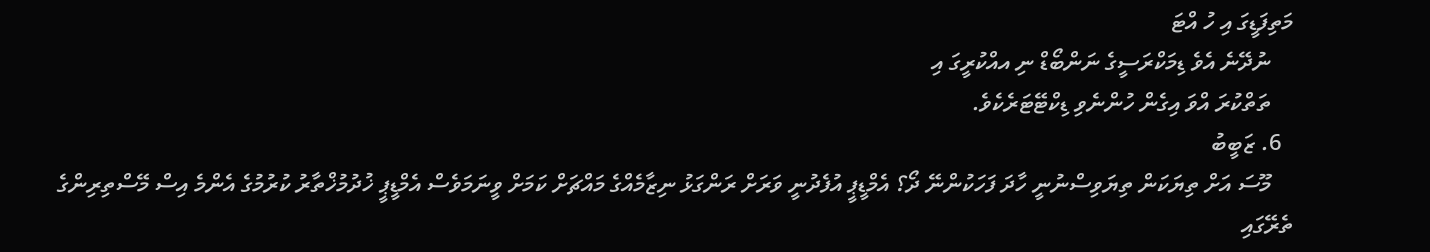މަތިފަޑީގަ އި ހު އްޓަ
    ނުދޭނެ އެވެ ޑިމަކްރަސީގެ ނަންބޯޑް ނި އއްކުރީގަ އި
    ތަތްކުރަ އްވަ އިގެން ހުންނެވި ޑިކްޓޭޓަރެކެވެ.
  6. ޒަބީބު
    މޫސަ އަށް ތިޔަކަން ތިޔަވިސްނުނީ ހާދަ ފަހަކުންނޭ ދޯ؟ އެމްޑީޕީ އުފެދުނީ ވަރަށް ރަންގަޅު ނިޒާމެއްގެ މައްޗަށް ކަމަށް ވީނަމަވެސް އެމްޑީޕީ ޚުދުމުޚްތާރު ކުރުމުގެ އެންމެ އިސް މޭސްތިރިންގެ ތެރޭގައި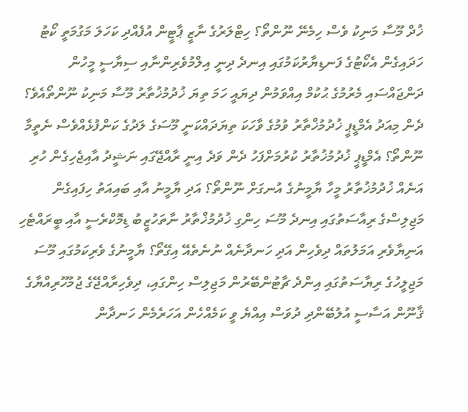ޚުދް މޫސާ މަނިކު ވެސް ހިމެނޭ ނޫންތޯ؟ ހިޓްލަރުގެ ނާޒީ ޕާޓީން އުފެއްދި ކަހަލަ މަގުމަތީ ކޯޓު ހަދައިގެން އެކޯޓުގެ ފަނޑިޔާރުކަމުގައި އިނދެ ދިނީ އިލްމުވެރިންނާއި ސިޔާސީ މީހުން ދަންޖައްސައި މެރުމުގެ ޙުކުމް އިއްވަމުން ދިޔައީ ހަމަ ތިޔަ ޚުދުމުޚުތާރު މޫސާ މަނިކު ނޫންތޯއެވެ؟ ދެން މިއަދު އެމްޑީޕީ ޚުދުމުޚްތާރު ވުމުގެ ވާހަކަ ތިޔަދައްކަނީ މޫސަގެ ލަދުގެ ކަންފުޅެއްވެސް ނެތީމާ ނޫންތޯ؟ އެމްޑީޕީ ޚުދުމުޚުތާރު ކުރުމަށްފަހު ދެން ވަދެ އިނީ ރާއްޖޭގައި ނަޝީދު އާއިޖެހިގެން ހުރި އަނެއް ޚުދުމުޚުތާރު މީހާ ޔާމީނުގެ އުނގަށް ނޫންތޯ؟ އަދި ޔާމީނު އާއި ބައިއަތު ހިފައިގެން މަޖިލިސްގެ ރިއާސަތުގައި އިނދެ މޫސަ ހިންގި ޚުދުމުޚްތާރު ނާތަހުޒީބު ޑިމޮކްރެސީ އާއި ބީރައްޓެހި އަނިޔާވެރި އަމަލުތައް ދިވެހިން އަދި ހަނދާނެއް ނުނެތެއޭ އިގޭތޯ؟ ޔާމީނުގެ ވެރިކަމުގައި މޫސަ މަޖިލީހުގެ ރިޔާސަތުގައި އިންދެ ޗާޓުންބޭރުން މަޖިލިސް ހިންގައި، ދިވެހިރާއްޖޭގެ ޖުމުހޫރިއްޔާގެ ޤާނޫން އަސާސީ އުލުބޭންދި ދުވަސް އިއްޔެ ވީ ކަމެއްހެން އަހަރެމެން ހަނދާން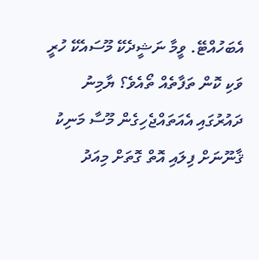އެބަހުއްޓޭ. ވީމާ ނަޝީދެކޭ މޫސައެކޭ ހުރީ ވަކި ކޮން ތަފާތެއް ތޯއެވެ؟ ޔާމިނު ދައުރުގައި އެއަތައްޖެހިގެން މޫސާ މަނިކު ޤާނޫނަށް ފިލައި އޮތް ގޮތަށް މިއަދު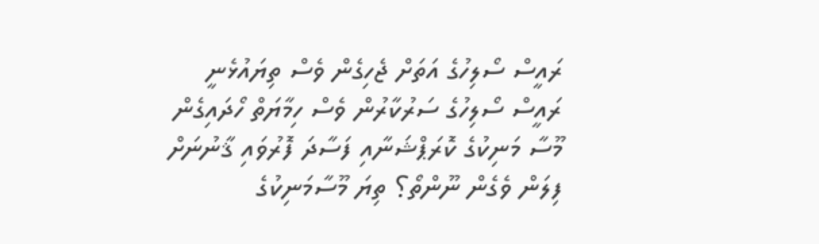ރައީސް ސޯލިހުގެ އަތަށް ޖެހިގެން ވެސް ތިޔައުޅެނީ ރައީސް ސޯލިހުގެ ސަރުކާރުން ވެސް ހިމާޔަތް ހޯދައިގެން މޫސާ މަނިކުގެ ކޮރަޕްޝަނާއި ފަސާދަ ފޮރުވައި ޤާނުނަށް ފިލަން ވެގެން ނޫންތޯ؟ ތިޔަ މޫސާމަނިކުގެ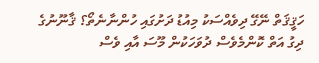ހަޤީޤަތް ނޭގޭ ދިވެއްސަކު މިއުޑު ދަށުގައި ހުންނާނެތޯ؟ ޤާނޫނުގެ ދިގު އަތް ކޮންމެވެސް ދުވަހަކުން މޫސަ އާއި ވެސް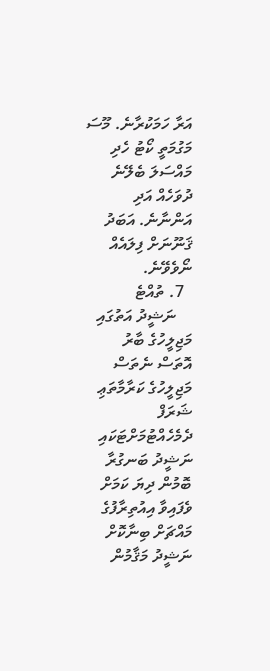އަރާ ހަމަކުރާނެ. މޫސަ މަގުމަތީ ކޯޓު ހެދި މައްސަލަ ބެލޭނެ ދުވަހެއް އަދި އަންނާނެ. އަބަދު ޤަނޫނަށް ފިލައެއް ނޯވެވޭނެ.
  7. ތުއްޓެ
    ނަޝީދު އަތުގައި މަޖިލީހުގެ ބާރު އޮތަސް ނެތަސް މަޖިލީހުގެ ކަރާމާތަޢި ޝަރަފް ދެމެހެއްޓުމަށްޓަކައި ނަޝީދު ބަނގުރާ ބޮމުން ދިޔަ ކަމަށް ވެފައިވާ އިއުތިރާފުގެ މައްޗަށް ބިނާކޮށް ނަޝީދު މަޤާމުން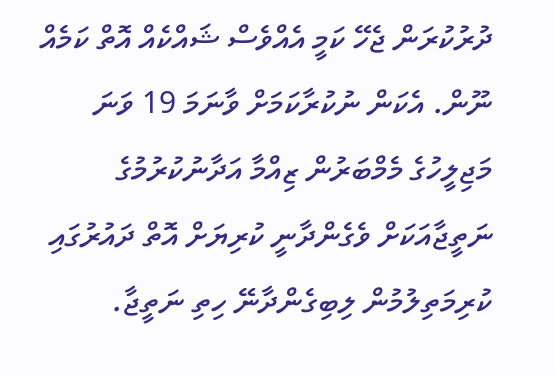ދުރުކުރަން ޖެހޭ ކަމީ އެއްވެސް ޝައްކެއް އޮތް ކަމެއް ނޫން. އެކަން ނުކުރާކަމަށް ވާނަމަ 19 ވަނަ މަޖިލީހުގެ މެމްބަރުން ޒިއްމާ އަދާނުކުރުމުގެ ނަތީޖާއަކަށް ވެގެންދާނީ ކުރިޔަށް އޮތް ދައުރުގައި ކުރިމަތިލުމުން ލިބިގެންދާނޭ ހިތި ނަތީޖާ.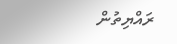ރައްޔިތުން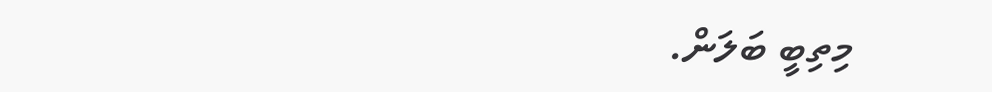މިތިބީ ބަލަން.